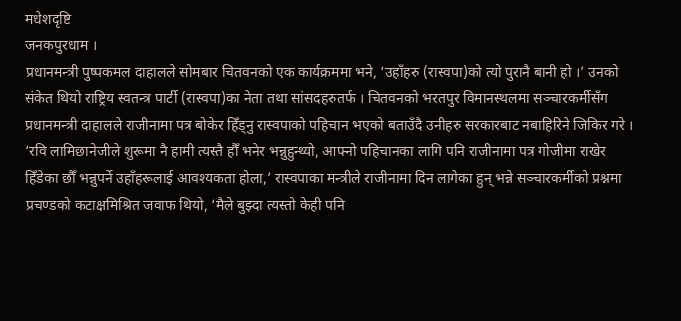मधेशदृष्टि
जनकपुरधाम ।
प्रधानमन्त्री पुष्पकमल दाहालले सोमबार चितवनको एक कार्यक्रममा भने, ‘उहाँहरु (रास्वपा)को त्यो पुरानै बानी हो ।’ उनको संकेत थियो राष्ट्रिय स्वतन्त्र पार्टी (रास्वपा)का नेता तथा सांसदहरुतर्फ । चितवनको भरतपुर विमानस्थलमा सञ्चारकर्मीसँग प्रधानमन्त्री दाहालले राजीनामा पत्र बोकेर हिँड्नु रास्वपाको पहिचान भएको बताउँदै उनीहरु सरकारबाट नबाहिरिने जिकिर गरे । ‘रवि लामिछानेजीले शुरूमा नै हामी त्यस्तै हौँ भनेर भन्नुहुन्थ्यो, आफ्नो पहिचानका लागि पनि राजीनामा पत्र गोजीमा राखेर हिँडेका छौँ भन्नुपर्ने उहाँहरूलाई आवश्यकता होला,’ रास्वपाका मन्त्रीले राजीनामा दिन लागेका हुन् भन्ने सञ्चारकर्मीको प्रश्नमा प्रचण्डको कटाक्षमिश्रित जवाफ थियो, ‘मैले बुझ्दा त्यस्तो केही पनि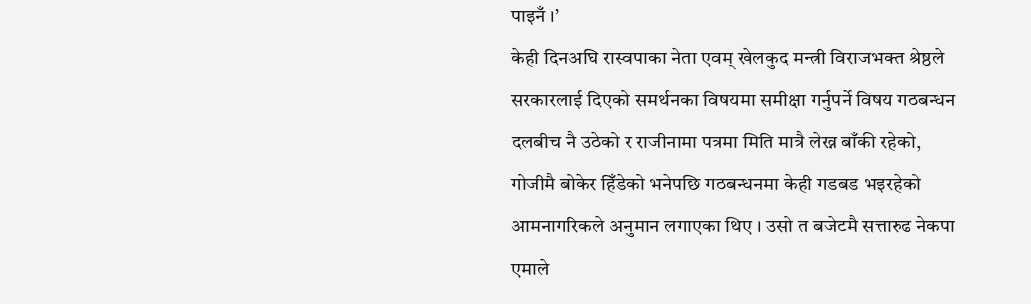पाइनँ ।’
केही दिनअघि रास्वपाका नेता एवम् खेलकुद मन्त्री विराजभक्त श्रेष्ठले सरकारलाई दिएको समर्थनका विषयमा समीक्षा गर्नुपर्ने विषय गठबन्धन दलबीच नै उठेको र राजीनामा पत्रमा मिति मात्रै लेख्न बाँकी रहेको, गोजीमै बोकेर हिँडेको भनेपछि गठबन्धनमा केही गडबड भइरहेको आमनागरिकले अनुमान लगाएका थिए । उसो त बजेटमै सत्तारुढ नेकपा एमाले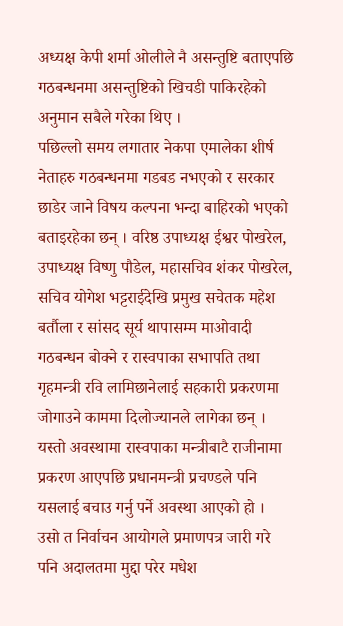अध्यक्ष केपी शर्मा ओलीले नै असन्तुष्टि बताएपछि गठबन्धनमा असन्तुष्टिको खिचडी पाकिरहेको अनुमान सबैले गरेका थिए ।
पछिल्लो समय लगातार नेकपा एमालेका शीर्ष नेताहरु गठबन्धनमा गडबड नभएको र सरकार छाडेर जाने विषय कल्पना भन्दा बाहिरको भएको बताइरहेका छन् । वरिष्ठ उपाध्यक्ष ईश्वर पोखरेल, उपाध्यक्ष विष्णु पौडेल, महासचिव शंकर पोखरेल, सचिव योगेश भट्टराईदेखि प्रमुख सचेतक महेश बर्तौला र सांसद सूर्य थापासम्म माओवादी गठबन्धन बोक्ने र रास्वपाका सभापति तथा गृहमन्त्री रवि लामिछानेलाई सहकारी प्रकरणमा जोगाउने काममा दिलोज्यानले लागेका छन् । यस्तो अवस्थामा रास्वपाका मन्त्रीबाटै राजीनामा प्रकरण आएपछि प्रधानमन्त्री प्रचण्डले पनि यसलाई बचाउ गर्नु पर्ने अवस्था आएको हो ।
उसो त निर्वाचन आयोगले प्रमाणपत्र जारी गरे पनि अदालतमा मुद्दा परेर मधेश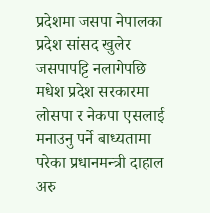प्रदेशमा जसपा नेपालका प्रदेश सांसद खुलेर जसपापट्टि नलागेपछि मधेश प्रदेश सरकारमा लोसपा र नेकपा एसलाई मनाउनु पर्ने बाध्यतामा परेका प्रधानमन्त्री दाहाल अरु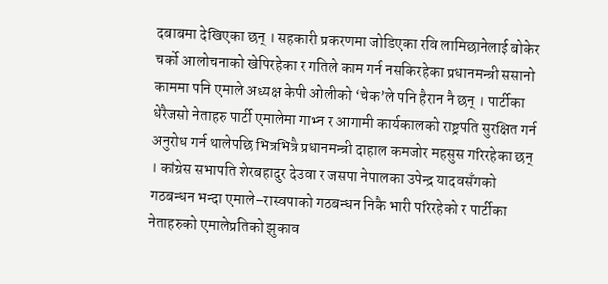दबाबमा देखिएका छन् । सहकारी प्रकरणमा जोडिएका रवि लामिछानेलाई बोकेर चर्को आलोचनाको खेपिरहेका र गतिले काम गर्न नसकिरहेका प्रधानमन्त्री ससानो काममा पनि एमाले अध्यक्ष केपी ओलीको ‘चेक’ले पनि हैरान नै छन् । पार्टीका धेरैजसो नेताहरु पार्टी एमालेमा गाभ्न र आगामी कार्यकालको राष्ट्रपति सुरक्षित गर्न अनुरोध गर्न थालेपछि भित्रभित्रै प्रधानमन्त्री दाहाल कमजोर महसुस गरिरहेका छन् । कांग्रेस सभापति शेरबहादुर देउवा र जसपा नेपालका उपेन्द्र यादवसँगको गठबन्धन भन्दा एमाले–रास्वपाको गठबन्धन निकै भारी परिरहेको र पार्टीका नेताहरुको एमालेप्रतिको झुकाव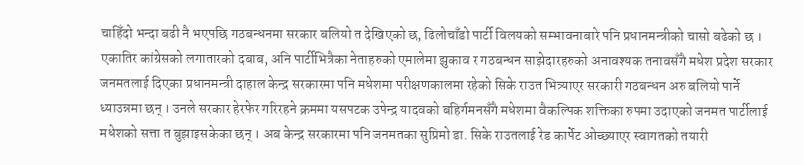चाहिँदो भन्दा बढी नै भएपछि गठबन्धनमा सरकार बलियो त देखिएको छ, ढिलोचाँडो पार्टी विलयको सम्भावनाबारे पनि प्रधानमन्त्रीको चासो बढेको छ ।
एकातिर कांग्रेसको लगातारको दबाब, अनि पार्टीभित्रैका नेताहरुको एमालेमा झुकाव र गठबन्धन साझेदारहरुको अनावश्यक तनावसँगै मधेश प्रदेश सरकार जनमतलाई दिएका प्रधानमन्त्री दाहाल केन्द्र सरकारमा पनि मधेशमा परीक्षणकालमा रहेको सिके राउत भित्र्याएर सरकारी गठबन्धन अरु बलियो पार्ने ध्याउन्नमा छन् । उनले सरकार हेरफेर गरिरहने क्रममा यसपटक उपेन्द्र यादवको बहिर्गमनसँगै मधेशमा वैकल्पिक शक्तिका रुपमा उदाएको जनमत पार्टीलाई मधेशको सत्ता त बुझाइसकेका छन् । अब केन्द्र सरकारमा पनि जनमतका सुप्रिमो डा. सिके राउतलाई रेड कार्पेट ओच्छ्याएर स्वागतको तयारी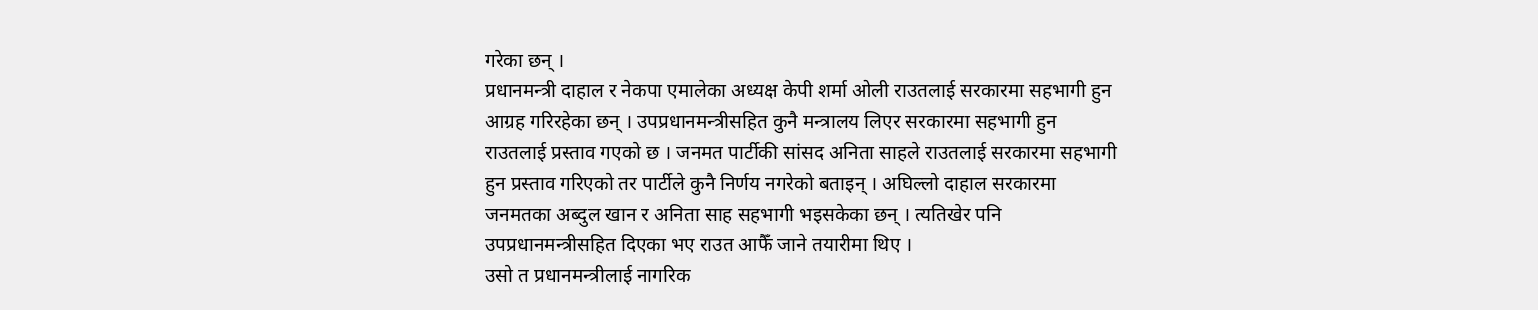गरेका छन् ।
प्रधानमन्त्री दाहाल र नेकपा एमालेका अध्यक्ष केपी शर्मा ओली राउतलाई सरकारमा सहभागी हुन आग्रह गरिरहेका छन् । उपप्रधानमन्त्रीसहित कुनै मन्त्रालय लिएर सरकारमा सहभागी हुन राउतलाई प्रस्ताव गएको छ । जनमत पार्टीकी सांसद अनिता साहले राउतलाई सरकारमा सहभागी हुन प्रस्ताव गरिएको तर पार्टीले कुनै निर्णय नगरेको बताइन् । अघिल्लो दाहाल सरकारमा जनमतका अब्दुल खान र अनिता साह सहभागी भइसकेका छन् । त्यतिखेर पनि उपप्रधानमन्त्रीसहित दिएका भए राउत आफैँ जाने तयारीमा थिए ।
उसो त प्रधानमन्त्रीलाई नागरिक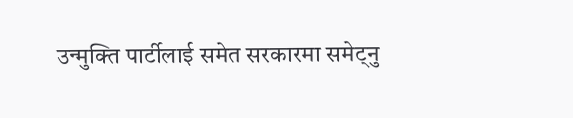उन्मुक्ति पार्टीलाई समेत सरकारमा समेट्नु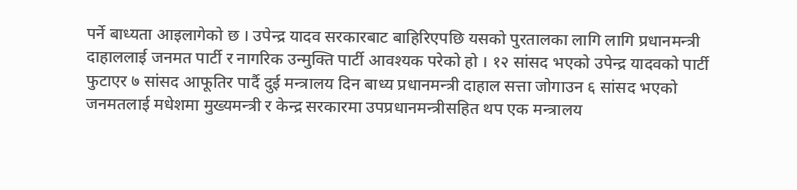पर्ने बाध्यता आइलागेको छ । उपेन्द्र यादव सरकारबाट बाहिरिएपछि यसको पुरतालका लागि लागि प्रधानमन्त्री दाहाललाई जनमत पार्टी र नागरिक उन्मुक्ति पार्टी आवश्यक परेको हो । १२ सांसद भएको उपेन्द्र यादवको पार्टी फुटाएर ७ सांसद आफूतिर पार्दै दुई मन्त्रालय दिन बाध्य प्रधानमन्त्री दाहाल सत्ता जोगाउन ६ सांसद भएको जनमतलाई मधेशमा मुख्यमन्त्री र केन्द्र सरकारमा उपप्रधानमन्त्रीसहित थप एक मन्त्रालय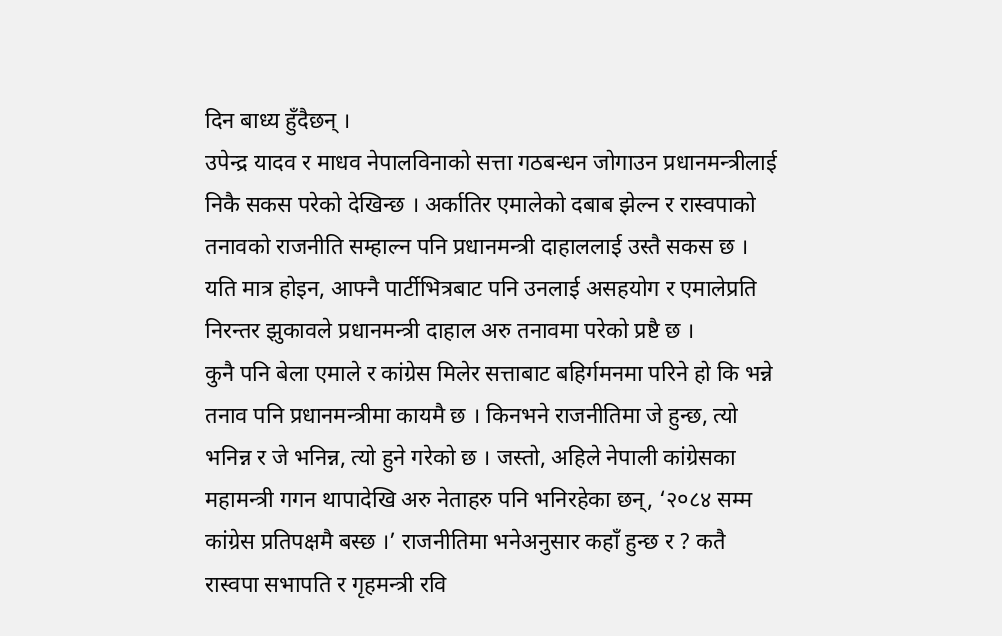दिन बाध्य हुँदैछन् ।
उपेन्द्र यादव र माधव नेपालविनाको सत्ता गठबन्धन जोगाउन प्रधानमन्त्रीलाई निकै सकस परेको देखिन्छ । अर्कातिर एमालेको दबाब झेल्न र रास्वपाको तनावको राजनीति सम्हाल्न पनि प्रधानमन्त्री दाहाललाई उस्तै सकस छ । यति मात्र होइन, आफ्नै पार्टीभित्रबाट पनि उनलाई असहयोग र एमालेप्रति निरन्तर झुकावले प्रधानमन्त्री दाहाल अरु तनावमा परेको प्रष्टै छ ।
कुनै पनि बेला एमाले र कांग्रेस मिलेर सत्ताबाट बहिर्गमनमा परिने हो कि भन्ने तनाव पनि प्रधानमन्त्रीमा कायमै छ । किनभने राजनीतिमा जे हुन्छ, त्यो भनिन्न र जे भनिन्न, त्यो हुने गरेको छ । जस्तो, अहिले नेपाली कांग्रेसका महामन्त्री गगन थापादेखि अरु नेताहरु पनि भनिरहेका छन्, ‘२०८४ सम्म कांग्रेस प्रतिपक्षमै बस्छ ।’ राजनीतिमा भनेअनुसार कहाँ हुन्छ र ? कतै रास्वपा सभापति र गृहमन्त्री रवि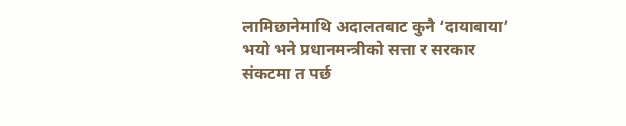लामिछानेमाथि अदालतबाट कुनै ‘दायाबाया’ भयो भने प्रधानमन्त्रीको सत्ता र सरकार संकटमा त पर्छ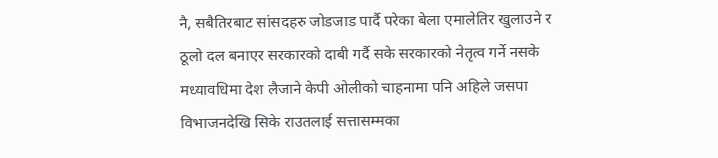नै, सबैतिरबाट सांसदहरु जोडजाड पार्दै परेका बेला एमालेतिर खुलाउने र ठूलो दल बनाएर सरकारको दाबी गर्दै सके सरकारको नेतृत्व गर्ने नसके मध्यावधिमा देश लैजाने केपी ओलीको चाहनामा पनि अहिले जसपा विभाजनदेखि सिके राउतलाई सत्तासम्मका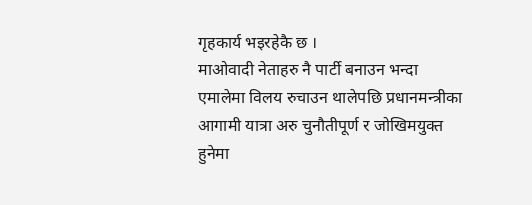गृहकार्य भइरहेकै छ ।
माओवादी नेताहरु नै पार्टी बनाउन भन्दा एमालेमा विलय रुचाउन थालेपछि प्रधानमन्त्रीका आगामी यात्रा अरु चुनौतीपूर्ण र जोखिमयुक्त हुनेमा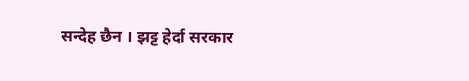सन्देह छैन । झट्ट हेर्दा सरकार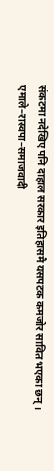संकटमा नदेखिए पनि दाहाल सरकार इतिहासमै यसपटक कमजोर सावित भएका छन् । एमाले–रास्वपा–समाजवादी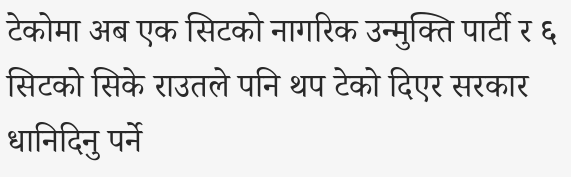टेकोमा अब एक सिटको नागरिक उन्मुक्ति पार्टी र ६ सिटको सिके राउतले पनि थप टेको दिएर सरकार धानिदिनु पर्ने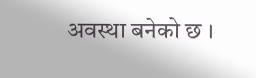अवस्था बनेको छ ।